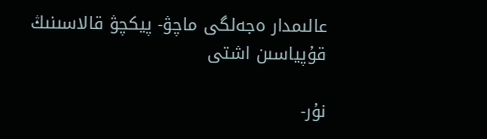عالىمدار ەجەلگى ماچۋ- پيكچۋ قالاسىنىڭ قۇپياسىن اشتى

نۇر-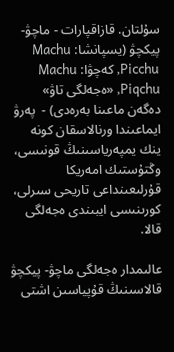سۇلتان. قازاقپارات - ماچۋ- پيكچۋ (يسپانشا: Machu Picchu, كەچۋا: Machu Piqchu, «ەجەلگى تاۋ» دەگەن ماعىنا بەرەدى) -  پەرۋ ايماعىندا ورنالاسقان كونە ينك يمپەرياسىنىڭ قونىسى، وڭتۇستىك امەريكا قۇرلىعىنداعى تاريحى سىرلى، كورىنىسى ايبىندى ەجەلگى قالا.

عالىمدار ەجەلگى ماچۋ- پيكچۋ قالاسىنىڭ قۇپياسىن اشتى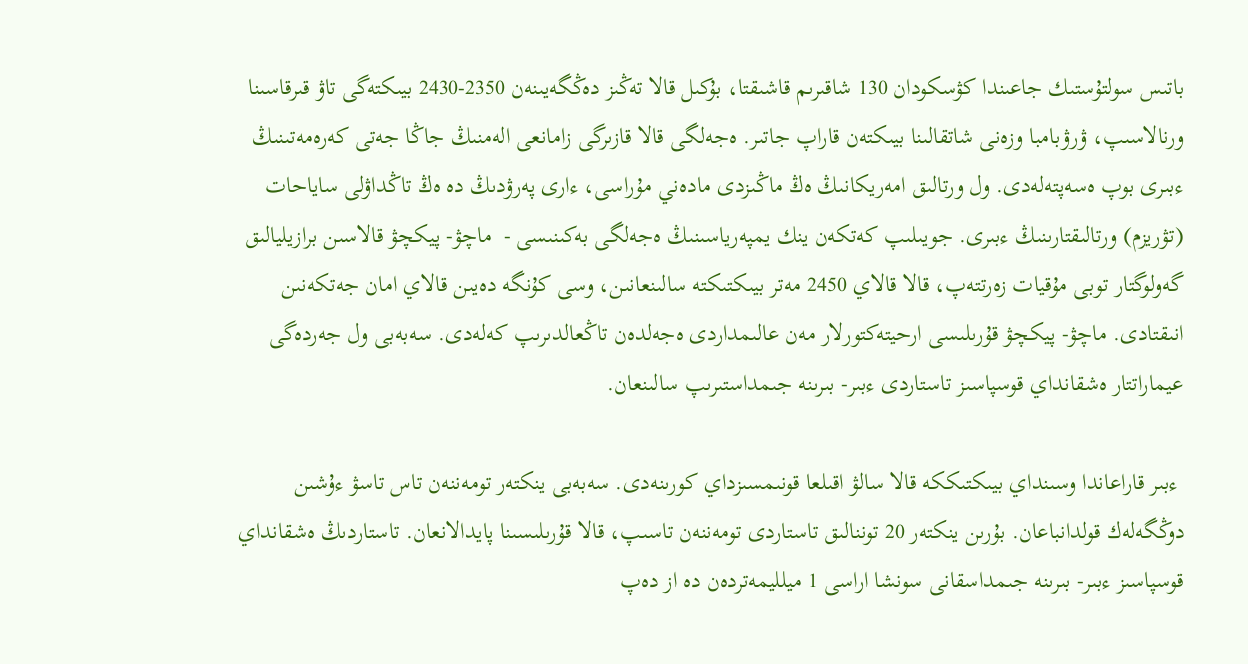باتىس سولتۇستىك جاعىندا كۋسكودان 130 شاقىرىم قاشىقتا، بۇكىل قالا تەڭىز دەڭگەيىنەن 2350-2430 بيىكتەگى تاۋ قىرقاسىنا ورنالاسىپ، ۋرۋبامبا وزەنى شاتقالىنا بيىكتەن قاراپ جاتىر. ەجەلگى قالا قازىرگى زامانعى الەمنىڭ جاڭا جەتى كەرەمەتىنىڭ ءبىرى بوپ ەسەپتەلەدى. ول ورتالىق امەريكانىڭ ەڭ ماڭىزدى مادەني مۇراسى، ءارى پەرۋدىڭ دە ەڭ تاڭداۋلى ساياحات (تۋريزم) ورتالىقتارىنىڭ ءبىرى. جويىلىپ كەتكەن ينك يمپەرياسىنىڭ ەجەلگى بەكىنىسى -  ماچۋ- پيكچۋ قالاسىن برازيليالىق گەولوگتار توبى مۇقيات زەرتتەپ، قالا قالاي 2450 مەتر بيىكتىكتە سالىنعانىن، وسى كۇنگە دەيىن قالاي امان جەتكەنىن انىقتادى. ماچۋ- پيكچۋ قۇرىلىسى ارحيتەكتورلار مەن عالىمداردى ەجەلدەن تاڭعالدىرىپ كەلەدى. سەبەبى ول جەردەگى عيماراتتار ەشقانداي قوسپاسىز تاستاردى ءبىر- بىرىنە جىمداستىرىپ سالىنعان.

 ءبىر قاراعاندا وسىنداي بيىكتىككە قالا سالۋ اقىلعا قونىمسىزداي كورىنەدى. سەبەبى ينكتەر تومەننەن تاس تاسۋ ءۇشىن دوڭگەلەك قولدانباعان. بۇرىن ينكتەر 20 توننالىق تاستاردى تومەننەن تاسىپ، قالا قۇرىلىسىنا پايدالانعان. تاستاردىڭ ەشقانداي قوسپاسىز ءبىر- بىرىنە جىمداسقانى سونشا اراسى 1 ميلليمەتردەن دە از دەپ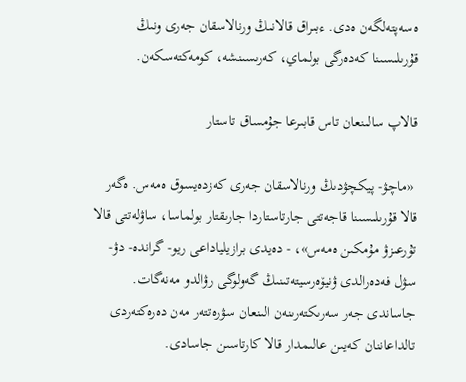ەسەپتەلگەن ەدى. ءبىراق قالانىڭ ورنالاسقان جەرى ونىڭ قۇرىلىسىنا كەدەرگى بولماي، كەرىسىنشە، كومەكتەسكەن.

قالاپ سالىنعان تاس قابىرعا جۇمساق تاستار

 «ماچۋ- پيكچۋدىڭ ورنالاسقان جەرى كەزدەيسوق ەمەس. ەگەر قالا قۇرىلىسىنا قاجەتتى جارتاستاردا جارىقتار بولماسا، ساۋلەتتى قالا تۇرعىزۋ مۇمكىن ەمەس»، - دەيدى برازيلياداعى ريو- گراندە- دۋ- سۋل فەدەرالدى ۋنيۆەرسيتەتىنىڭ گەولوگى رۋالدو مەنەگات. جاساندى جەر سەرىكتەرىنەن الىنعان سۋرەتتەر مەن دەرەكتەردى تالداعاننان كەيىن عالىمدار قالا كارتاسىن جاسادى.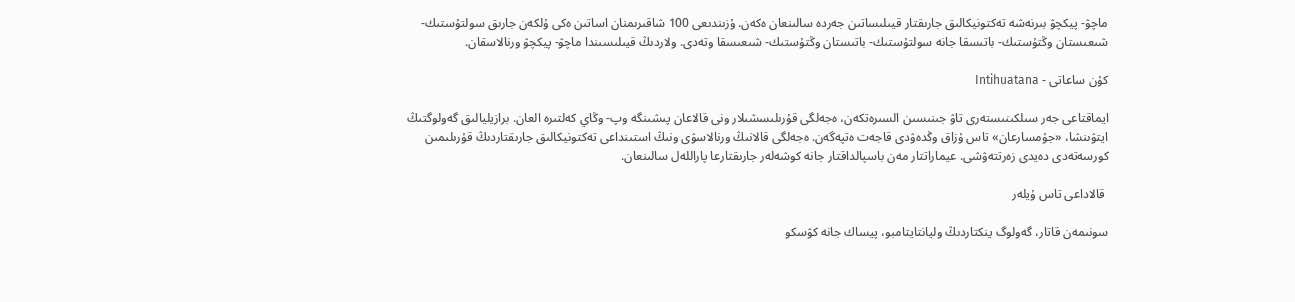ماچۋ- پيكچۋ بىرنەشە تەكتونيكالىق جارىقتار قيىلىساتىن جەردە سالىنعان ەكەن. ۇزىندىعى 100 شاقىرىمنان اساتىن ەكى ۇلكەن جارىق سولتۇستىك- شىعىستان وڭتۇستىك- باتىسقا جانە سولتۇستىك- باتىستان وڭتۇستىك- شىعىسقا وتەدى. ولاردىڭ قيىلىسىندا ماچۋ- پيكچۋ ورنالاسقان.

كۇن ساعاتى - Intihuatana

ايماقتاعى جەر سىلكىنىستەرى تاۋ جىنىسىن السىرەتكەن، ەجەلگى قۇرىلىسشىلار ونى قالاعان پىشىنگە وپ- وڭاي كەلتىرە العان. برازيليالىق گەولوگتىڭ ايتۋىنشا، «جۇمسارعان» تاس ۇزاق وڭدەۋدى قاجەت ەتپەگەن. ەجەلگى قالانىڭ ورنالاسۋى ونىڭ استىنداعى تەكتونيكالىق جارىقتاردىڭ قۇرىلىمىن كورسەتەدى دەيدى زەرتتەۋشى. عيماراتتار مەن باسپالداقتار جانە كوشەلەر جارىقتارعا پاراللەل سالىنعان.

 قالاداعى تاس ۇيلەر

سونىمەن قاتار، گەولوگ ينكتاردىڭ وليانتايتامبو، پيساك جانە كۋسكو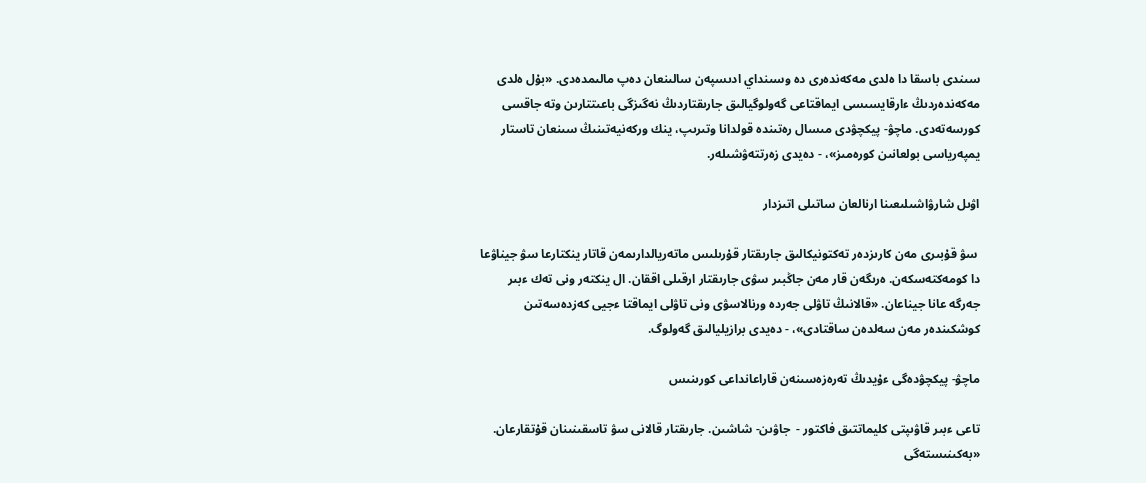سىندى باسقا دا ەلدى مەكەندەرى دە وسىنداي ادىسپەن سالىنعان دەپ مالىمدەدى. «بۇل ەلدى مەكەندەردىڭ ءارقايسىسى ايماقتاعى گەولوگيالىق جارىقتاردىڭ نەگىزگى باعىتتارىن وتە جاقسى كورسەتەدى. ماچۋ- پيكچۋدى مىسال رەتىندە قولدانا وتىرىپ، ينك وركەنيەتىنىڭ سىنعان تاستار يمپەرياسى بولعانىن كورەمىز»، - دەيدى زەرتتەۋشىلەر.

اۋىل شارۋاشىلىعىنا ارنالعان ساتىلى اتىزدار

 سۋ قۇبىرى مەن كارىزدەر تەكتونيكالىق جارىقتار قۇرىلىس ماتەريالدارىمەن قاتار ينكتارعا سۋ جيناۋعا دا كومەكتەسكەن. ەرىگەن قار مەن جاڭبىر سۋى جارىقتار ارقىلى اققان. ال ينكتەر ونى تەك ءبىر جەرگە عانا جيناعان. «قالانىڭ تاۋلى جەردە ورنالاسۋى ونى تاۋلى ايماقتا ءجيى كەزدەسەتىن كوشكىندەر مەن سەلدەن ساقتادى»، - دەيدى برازيليالىق گەولوگ.

ماچۋ- پيكچۋدەگى ءۇيدىڭ تەرەزەسىنەن قاراعانداعى كورىنىس

تاعى ءبىر قاۋىپتى كليماتتىق فاكتور -  جاۋىن- شاشىن. جارىقتار قالانى سۋ تاسقىنىنان قۇتقارعان. «بەكىنىستەگى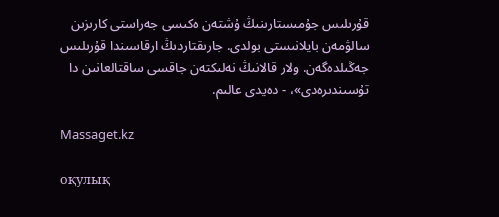قۇرىلىس جۇمىستارىنىڭ ۇشتەن ەكىسى جەراستى كارىزىن سالۋمەن بايلانىستى بولدى. جارىقتاردىڭ ارقاسىندا قۇرىلىس جەڭىلدەگەن. ولار قالانىڭ نەلىكتەن جاقسى ساقتالعانىن دا تۇسىندىرەدى»، - دەيدى عالىم.

Massaget.kz

оқулық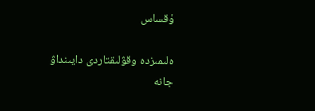ۇقساس

ەلىمىزدە وقۋلىقتاردى دايىنداۋ جانە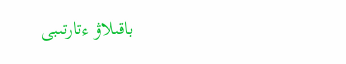باقىلاۋ ءتارتىبى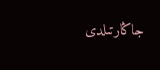جاڭارتىلدى